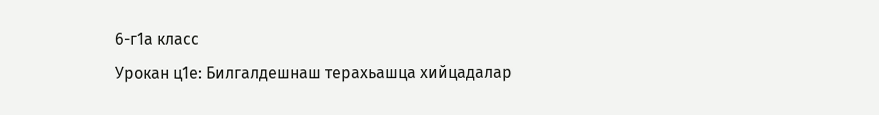6-г1а класс
Урокан ц1е: Билгалдешнаш терахьашца хийцадалар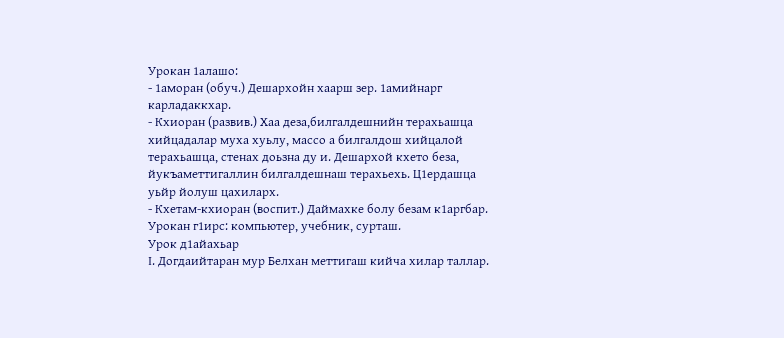Урокан 1алашо:
- 1аморан (обуч.) Дешархойн хаарш зер. 1амийнарг карладаккхар.
- Кхиоран (развив.) Хаа деза,билгалдешнийн терахьашца хийцадалар муха хуьлу, массо а билгалдош хийцалой терахьашца, стенах доьзна ду и. Дешархой кхето беза, йукъаметтигаллин билгалдешнаш терахьехь. Ц1ердашца уьйр йолуш цахиларх.
- Кхетам-кхиоран (воспит.) Даймахке болу безам к1аргбар.
Урокан г1ирс: компьютер, учебник, сурташ.
Урок д1айахьар
Ι. Догдаийтаран мур Белхан меттигаш кийча хилар таллар.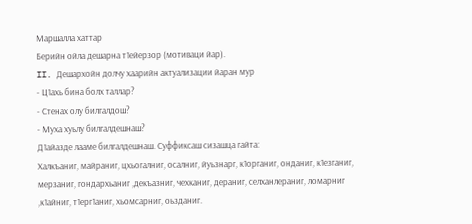Маршалла хаттар
Берийн ойла дешарна т1ейерзор (мотиваци йар).
II. Дешархойн долчу хаарийн актуализации йаран мур
- Ц1ахь бина болх таллар?
- Стенах олу билгалдош?
- Муха хуьлу билгалдешнаш?
Д1айазде лааме билгалдешнаш. Суффиксаш сизашца гайта:
Халкъаниг, майраниг, цхьогалниг, осалниг, йуьзнарг, к1органиг, онданиг, к1езганиг, мерзаниг, гондархьаниг ,декъазниг, чехканиг, дераниг, селханлераниг, ломарниг ,к1айниг, т1ерг1аниг, хьомсарниг, оьзданиг.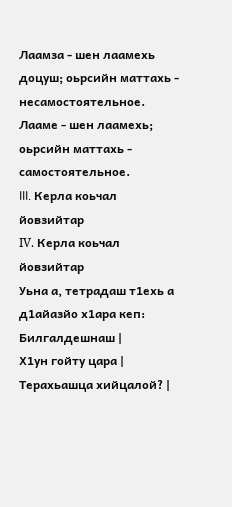Лаамза - шен лаамехь доцуш; оьрсийн маттахь - несамостоятельное.
Лааме - шен лаамехь; оьрсийн маттахь - самостоятельное.
III. Керла коьчал йовзийтар
ΙV. Керла коьчал йовзийтар
Уьна а, тетрадаш т1ехь а д1айазйо х1ара кеп:
Билгалдешнаш |
Х1ун гойту цара |
Терахьашца хийцалой? |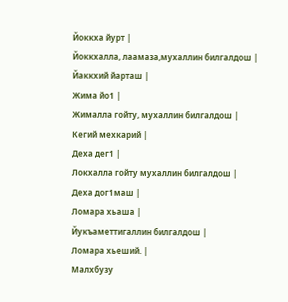Йоккха йурт |
Йоккхалла, лаамаза,мухаллин билгалдош |
Йаккхий йарташ |
Жима йо1 |
Жималла гойту, мухаллин билгалдош |
Кегий мехкарий |
Деха дег1 |
Локхалла гойту мухаллин билгалдош |
Деха дог1маш |
Ломара хьаша |
Йукъаметтигаллин билгалдош |
Ломара хьеший. |
Малхбузу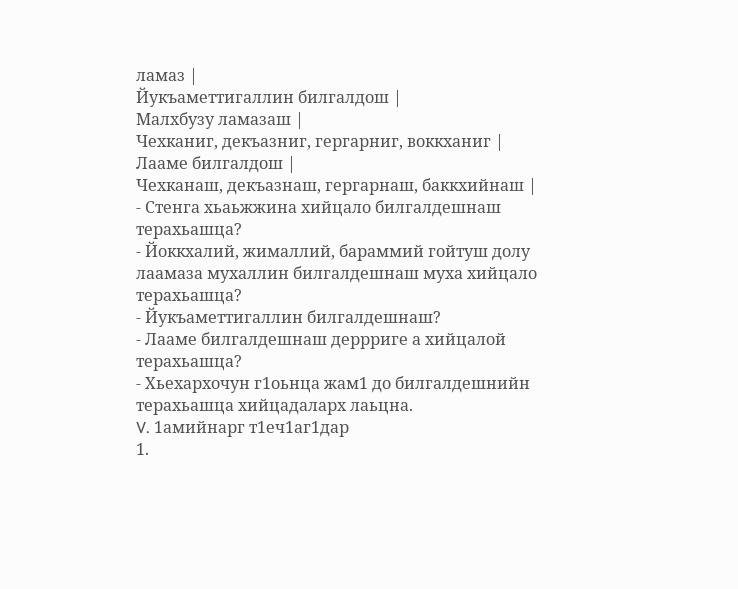ламаз |
Йукъаметтигаллин билгалдош |
Малхбузу ламазаш |
Чехканиг, декъазниг, гергарниг, воккханиг |
Лааме билгалдош |
Чехканаш, декъазнаш, гергарнаш, баккхийнаш |
- Стенга хьаьжжина хийцало билгалдешнаш терахьашца?
- Йоккхалий, жималлий, бараммий гойтуш долу лаамаза мухаллин билгалдешнаш муха хийцало терахьашца?
- Йукъаметтигаллин билгалдешнаш?
- Лааме билгалдешнаш деррриге а хийцалой терахьашца?
- Хьехархочун г1оьнца жам1 до билгалдешнийн терахьашца хийцадаларх лаьцна.
V. 1амийнарг т1еч1аг1дар
1.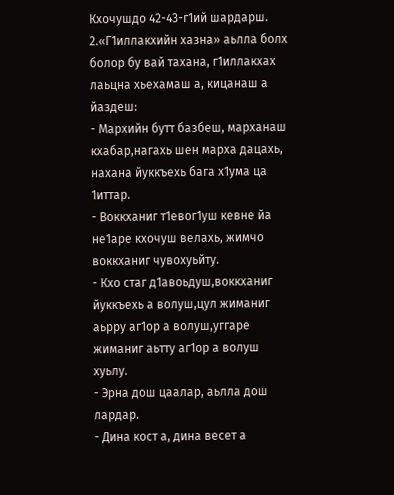Кхочушдо 42-43-г1ий шардарш.
2.«Г1иллакхийн хазна» аьлла болх болор бу вай тахана, г1иллакхах лаьцна хьехамаш а, кицанаш а йаздеш:
- Мархийн бутт базбеш, марханаш кхабар,нагахь шен марха дацахь, нахана йуккъехь бага х1ума ца 1иттар.
- Воккханиг т1евог1уш кевне йа не1аре кхочуш велахь, жимчо воккханиг чувохуьйту.
- Кхо стаг д1авоьдуш,воккханиг йуккъехь а волуш,цул жиманиг аьрру аг1ор а волуш,уггаре жиманиг аьтту аг1ор а волуш хуьлу.
- Эрна дош цаалар, аьлла дош лардар.
- Дина кост а, дина весет а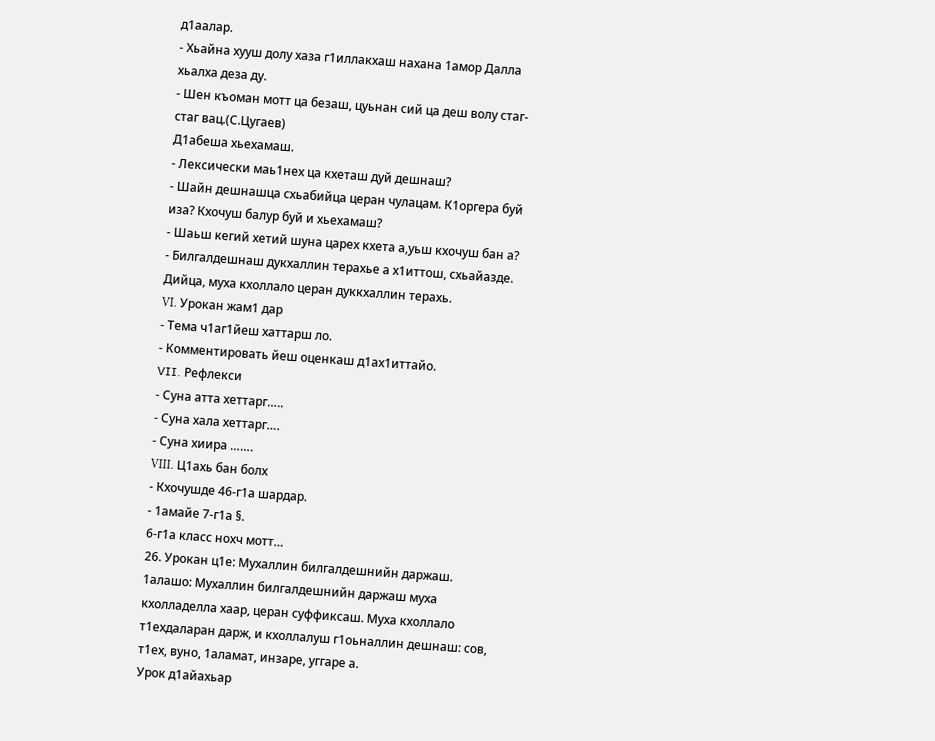д1аалар.
- Хьайна хууш долу хаза г1иллакхаш нахана 1амор Далла хьалха деза ду.
- Шен къоман мотт ца безаш, цуьнан сий ца деш волу стаг-стаг вац.(С.Цугаев)
Д1абеша хьехамаш.
- Лексически маь1нех ца кхеташ дуй дешнаш?
- Шайн дешнашца схьабийца церан чулацам. К1оргера буй иза? Кхочуш балур буй и хьехамаш?
- Шаьш кегий хетий шуна царех кхета а,уьш кхочуш бан а?
- Билгалдешнаш дукхаллин терахье а х1иттош, схьайазде. Дийца, муха кхоллало церан дуккхаллин терахь.
VΙ. Урокан жам1 дар
- Тема ч1аг1йеш хаттарш ло.
- Комментировать йеш оценкаш д1ах1иттайо.
VII. Рефлекси
- Суна атта хеттарг…..
- Суна хала хеттарг….
- Суна хиира …….
VΙΙI. Ц1ахь бан болх
- Кхочушде 46-г1а шардар.
- 1амайе 7-г1а §.
6-г1а класс нохч мотт…
26. Урокан ц1е: Мухаллин билгалдешнийн даржаш.
1алашо: Мухаллин билгалдешнийн даржаш муха кхолладелла хаар, церан суффиксаш. Муха кхоллало т1ехдаларан дарж, и кхоллалуш г1оьналлин дешнаш: сов, т1ех, вуно, 1аламат, инзаре, уггаре а.
Урок д1айахьар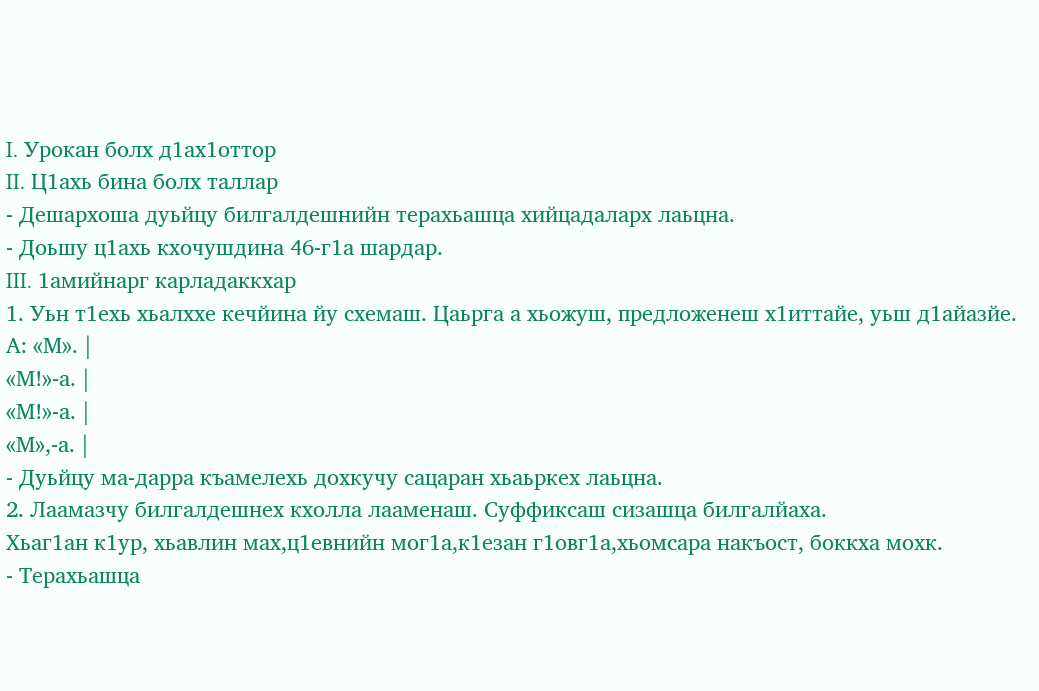Ι. Урокан болх д1ах1оттор
ΙΙ. Ц1ахь бина болх таллар
- Дешархоша дуьйцу билгалдешнийн терахьашца хийцадаларх лаьцна.
- Доьшу ц1ахь кхочушдина 46-г1а шардар.
ΙΙΙ. 1амийнарг карладаккхар
1. Уьн т1ехь хьалххе кечйина йу схемаш. Цаьрга а хьожуш, предложенеш х1иттайе, уьш д1айазйе.
А: «М». |
«М!»-а. |
«М!»-а. |
«М»,-а. |
- Дуьйцу ма-дарра къамелехь дохкучу сацаран хьаьркех лаьцна.
2. Лаамазчу билгалдешнех кхолла лааменаш. Суффиксаш сизашца билгалйаха.
Хьаг1ан к1ур, хьавлин мах,ц1евнийн мог1а,к1езан г1овг1а,хьомсара накъост, боккха мохк.
- Терахьашца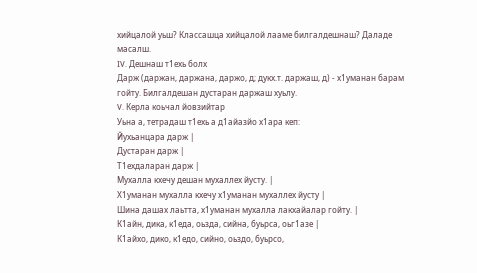хийцалой уьш? Классашца хийцалой лааме билгалдешнаш? Даладе масалш.
IV. Дешнаш т1ехь болх
Дарж (даржан, даржана, даржо, д; дукх.т. даржаш, д) - х1уманан барам гойту. Билгалдешан дустаран даржаш хуьлу.
V. Керла коьчал йовзийтар
Уьна а, тетрадаш т1ехь а д1айазйо х1ара кеп:
Йухьанцара дарж |
Дустаран дарж |
Т1ехдаларан дарж |
Мухалла кхечу дешан мухаллех йусту. |
Х1уманан мухалла кхечу х1уманан мухаллех йусту |
Шина дашах лаьтта, х1уманан мухалла лакхайалар гойту. |
К1айн, дика, к1еда, оьзда, сийна, буьрса, оьг1азе |
К1айхо, дико, к1едо, сийно, оьздо, буьрсо,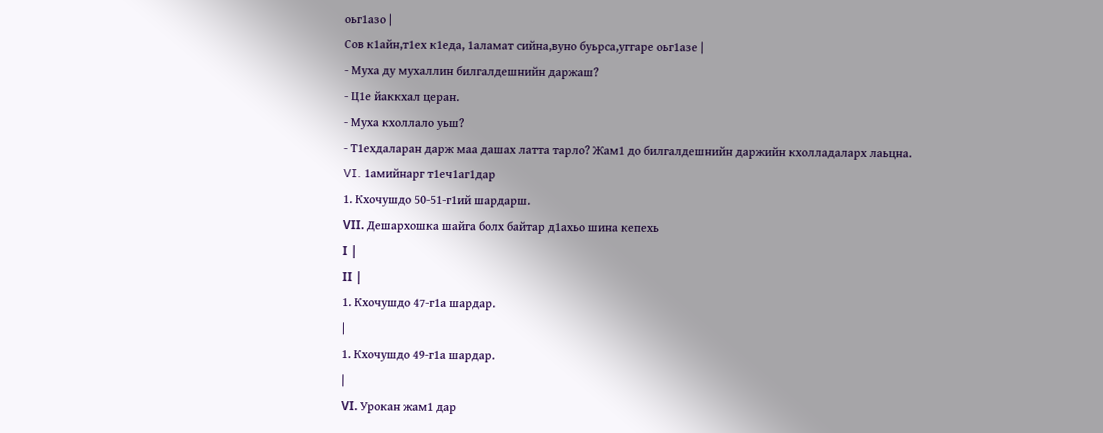оьг1азо |
Сов к1айн,т1ех к1еда, 1аламат сийна,вуно буьрса,уггаре оьг1азе |
- Муха ду мухаллин билгалдешнийн даржаш?
- Ц1е йаккхал церан.
- Муха кхоллало уьш?
- Т1ехдаларан дарж маа дашах латта тарло? Жам1 до билгалдешнийн даржийн кхолладаларх лаьцна.
VI. 1амийнарг т1еч1аг1дар
1. Кхочушдо 50-51-г1ий шардарш.
VΙΙ. Дешархошка шайга болх байтар д1ахьо шина кепехь
Ι |
ΙΙ |
1. Кхочушдо 47-г1а шардар.
|
1. Кхочушдо 49-г1а шардар.
|
VΙ. Урокан жам1 дар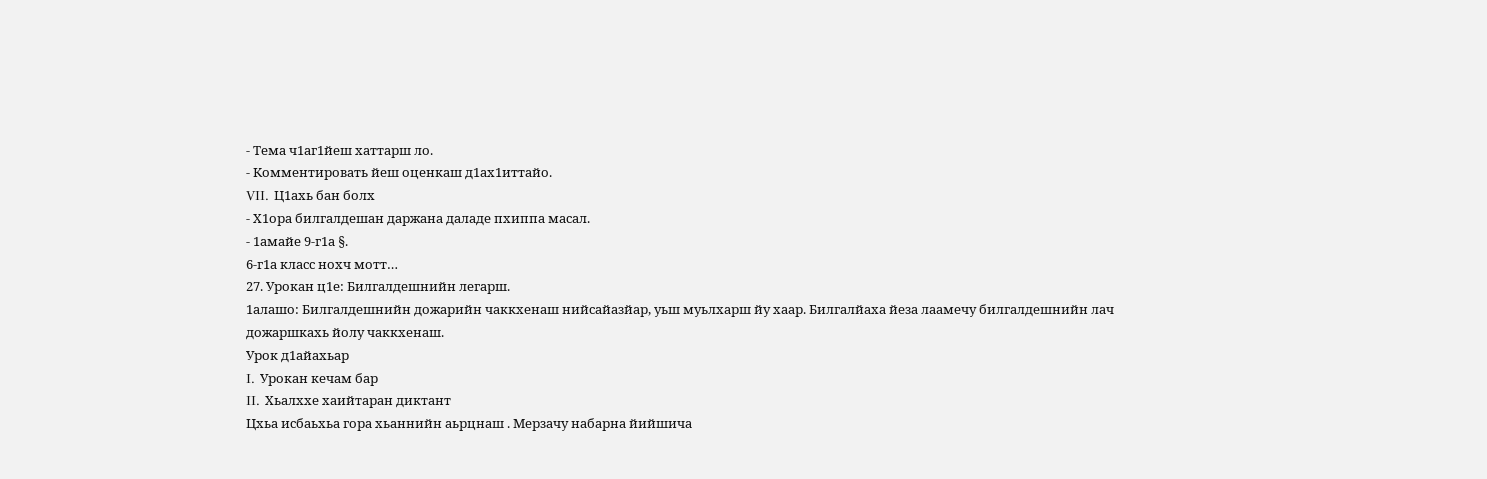- Тема ч1аг1йеш хаттарш ло.
- Комментировать йеш оценкаш д1ах1иттайо.
VΙΙ. Ц1ахь бан болх
- Х1ора билгалдешан даржана даладе пхиппа масал.
- 1амайе 9-г1а §.
6-г1а класс нохч мотт…
27. Урокан ц1е: Билгалдешнийн легарш.
1алашо: Билгалдешнийн дожарийн чаккхенаш нийсайазйар, уьш муьлхарш йу хаар. Билгалйаха йеза лаамечу билгалдешнийн лач дожаршкахь йолу чаккхенаш.
Урок д1айахьар
Ι. Урокан кечам бар
ΙΙ. Хьалххе хаийтаран диктант
Цхьа исбаьхьа гора хьаннийн аьрцнаш . Мерзачу набарна йийшича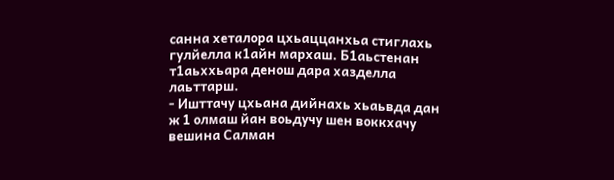санна хеталора цхьаццанхьа стиглахь гулйелла к1айн мархаш. Б1аьстенан т1аьххьара денош дара хазделла лаьттарш.
- Ишттачу цхьана дийнахь хьаьвда дан ж 1 олмаш йан воьдучу шен воккхачу вешина Салман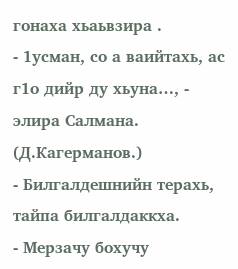гонаха хьаьвзира .
- 1усман, со а ваийтахь, ас г1о дийр ду хьуна…, - элира Салмана. (Д.Кагерманов.)
- Билгалдешнийн терахь, тайпа билгалдаккха.
- Мерзачу бохучу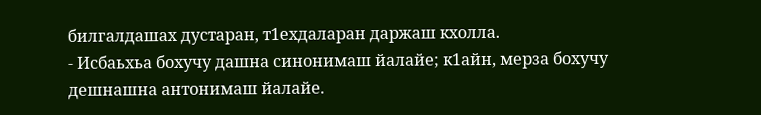билгалдашах дустаран, т1ехдаларан даржаш кхолла.
- Исбаьхьа бохучу дашна синонимаш йалайе; к1айн, мерза бохучу дешнашна антонимаш йалайе.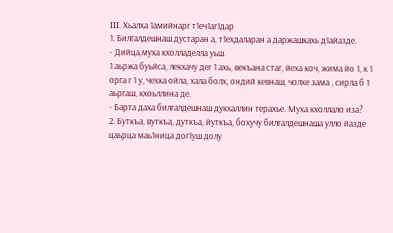ΙΙΙ. Хьалха 1амийнарг т1еч1аг1дар
1. Билгалдешнаш дустаран а, т1ехдаларан а даржашкахь д1айазде.
- Дийца,муха кхолладелла уьш.
1 аьржа буьйса, лекхачу дег 1 ахь, векъана стаг, йеха коч, жима йо 1, к 1 орга г 1 у, чехка ойла, хала болх, ондий кевнаш, чолхе зама , сирла б 1 аьргаш, кхоьллина де.
- Барта даха билгалдешнаш дукхаллин терахье. Муха кхоллало иза?
2. Буткъа, вуткъа, дуткъа, йуткъа, бохучу билгалдешнаша улло йазде цаьрца маь1ница дог1уш долу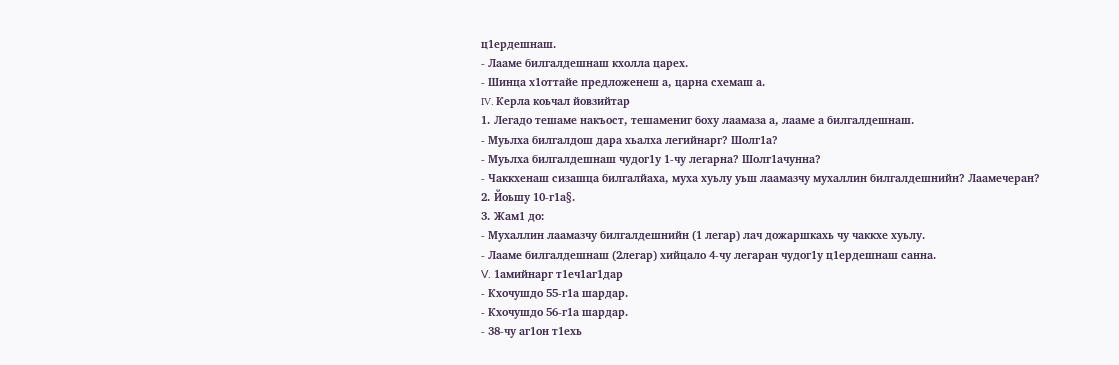ц1ердешнаш.
- Лааме билгалдешнаш кхолла царех.
- Шинца х1оттайе предложенеш а, царна схемаш а.
ΙV. Керла коьчал йовзийтар
1. Легадо тешаме накъост, тешамениг боху лаамаза а, лааме а билгалдешнаш.
- Муьлха билгалдош дара хьалха легийнарг? Шолг1а?
- Муьлха билгалдешнаш чудог1у 1-чу легарна? Шолг1ачунна?
- Чаккхенаш сизашца билгалйаха, муха хуьлу уьш лаамазчу мухаллин билгалдешнийн? Лаамечеран?
2. Йоьшу 10-г1а§.
3. Жам1 до:
- Мухаллин лаамазчу билгалдешнийн (1 легар) лач дожаршкахь чу чаккхе хуьлу.
- Лааме билгалдешнаш (2легар) хийцало 4-чу легаран чудог1у ц1ердешнаш санна.
V. 1амийнарг т1еч1аг1дар
- Кхочушдо 55-г1а шардар.
- Кхочушдо 56-г1а шардар.
- 38-чу аг1он т1ехь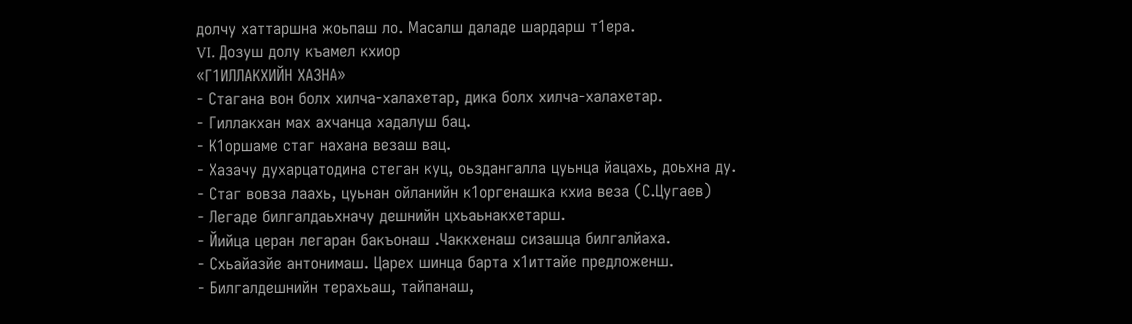долчу хаттаршна жоьпаш ло. Масалш даладе шардарш т1ера.
VΙ. Дозуш долу къамел кхиор
«Г1ИЛЛАКХИЙН ХАЗНА»
- Стагана вон болх хилча-халахетар, дика болх хилча-халахетар.
- Гиллакхан мах ахчанца хадалуш бац.
- К1оршаме стаг нахана везаш вац.
- Хазачу духарцатодина стеган куц, оьздангалла цуьнца йацахь, доьхна ду.
- Стаг вовза лаахь, цуьнан ойланийн к1оргенашка кхиа веза (С.Цугаев)
- Легаде билгалдаьхначу дешнийн цхьаьнакхетарш.
- Йийца церан легаран бакъонаш .Чаккхенаш сизашца билгалйаха.
- Схьайазйе антонимаш. Царех шинца барта х1иттайе предложенш.
- Билгалдешнийн терахьаш, тайпанаш,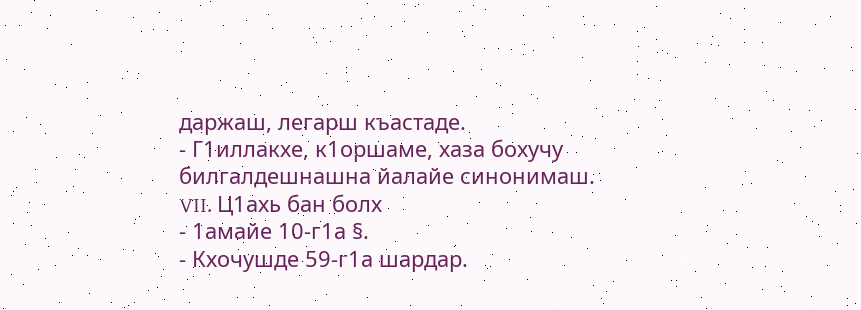даржаш, легарш къастаде.
- Г1иллакхе, к1оршаме, хаза бохучу билгалдешнашна йалайе синонимаш.
VΙΙ. Ц1ахь бан болх
- 1амайе 10-г1а §.
- Кхочушде 59-г1а шардар.